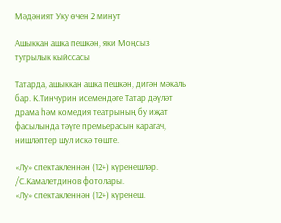Мәдәният Уку өчен 2 минут

Ашыккан ашка пешкән, яки Моңсыз тугрылык кыйссасы

Татарда, ашыккан ашка пешкән, дигән мәкаль бар. К.Тинчурин исемендәге Татар дәүләт драма һәм комедия театрының бу иҗат фасылында тәүге премьерасын карагач, нишләптер шул искә төште.

«Лу» спектакленнән (12+) күренешләр. /С.Камалетдинов фотолары.
«Лу» спектакленнән (12+) күренеш.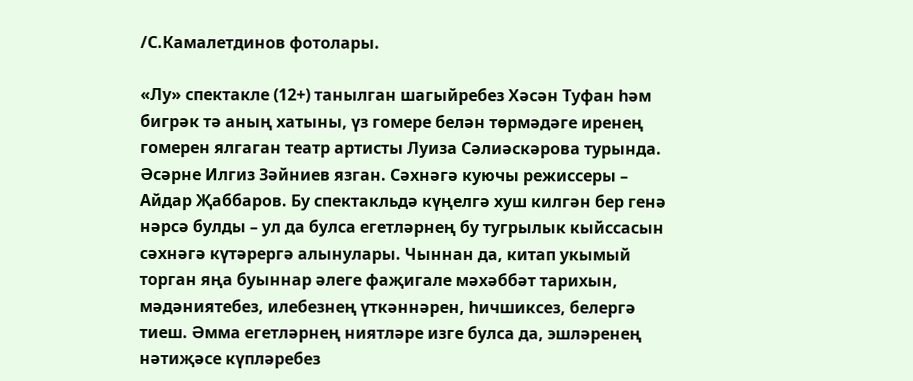/С.Камалетдинов фотолары.

«Лу» спектакле (12+) танылган шагыйребез Хәсән Туфан һәм бигрәк тә аның хатыны, үз гомере белән төрмәдәге иренең гомерен ялгаган театр артисты Луиза Сәлиәскәрова турында. Әсәрне Илгиз Зәйниев язган. Сәхнәгә куючы режиссеры – Айдар Җаббаров. Бу спектакльдә күңелгә хуш килгән бер генә нәрсә булды – ул да булса егетләрнең бу тугрылык кыйссасын сәхнәгә күтәрергә алынулары. Чыннан да, китап укымый торган яңа буыннар әлеге фаҗигале мәхәббәт тарихын, мәдәниятебез, илебезнең үткәннәрен, һичшиксез, белергә тиеш. Әмма егетләрнең ниятләре изге булса да, эшләренең нәтиҗәсе күпләребез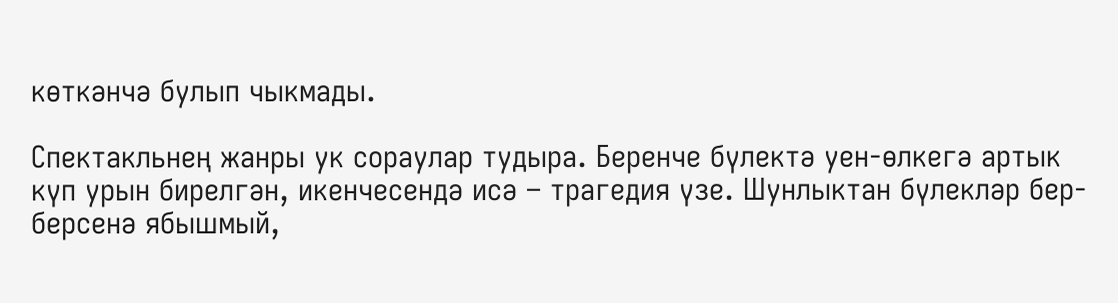көткәнчә булып чыкмады.

Спектакльнең жанры ук сораулар тудыра. Беренче бүлектә уен-өлкегә артык күп урын бирелгән, икенчесендә исә – трагедия үзе. Шунлыктан бүлекләр бер-берсенә ябышмый,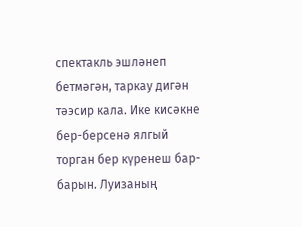спектакль эшләнеп бетмәгән, таркау дигән тәэсир кала. Ике кисәкне бер-берсенә ялгый торган бер күренеш бар-барын. Луизаның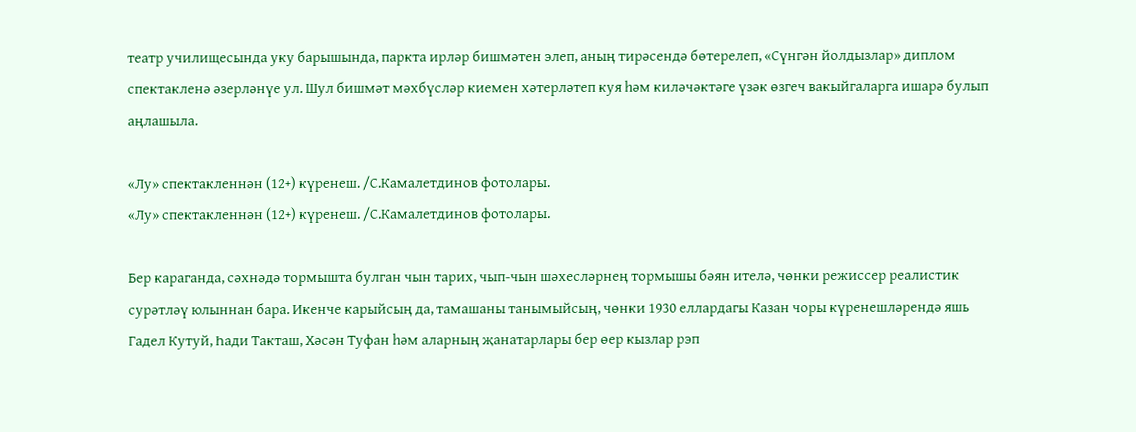театр училищесында уку барышында, паркта ирләр бишмәтен элеп, аның тирәсендә бөтерелеп, «Сүнгән йолдызлар» диплом спектакленә әзерләнүе ул. Шул бишмәт мәхбүсләр киемен хәтерләтеп куя һәм киләчәктәге үзәк өзгеч вакыйгаларга ишарә булып аңлашыла.

«Лу» спектакленнән (12+) күренеш. /С.Камалетдинов фотолары.
«Лу» спектакленнән (12+) күренеш. /С.Камалетдинов фотолары.

Бер караганда, сәхнәдә тормышта булган чын тарих, чып-чын шәхесләрнең тормышы бәян ителә, чөнки режиссер реалистик сурәтләү юлыннан бара. Икенче карыйсың да, тамашаны танымыйсың, чөнки 1930 еллардагы Казан чоры күренешләрендә яшь Гадел Кутуй, Һади Такташ, Хәсән Туфан һәм аларның җанатарлары бер өер кызлар рэп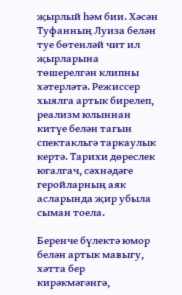җырлый һәм бии. Хәсән Туфанның Луиза белән туе бөтенләй чит ил җырларына төшерелгән клипны хәтерләтә. Режиссер хыялга артык бирелеп, реализм юлыннан китүе белән тагын спектакльгә таркаулык кертә. Тарихи дөреслек югалгач, сәхнәдәге геройларның аяк асларында җир убыла сыман тоела.

Беренче бүлектә юмор белән артык мавыгу, хәтта бер кирәкмәгәнгә,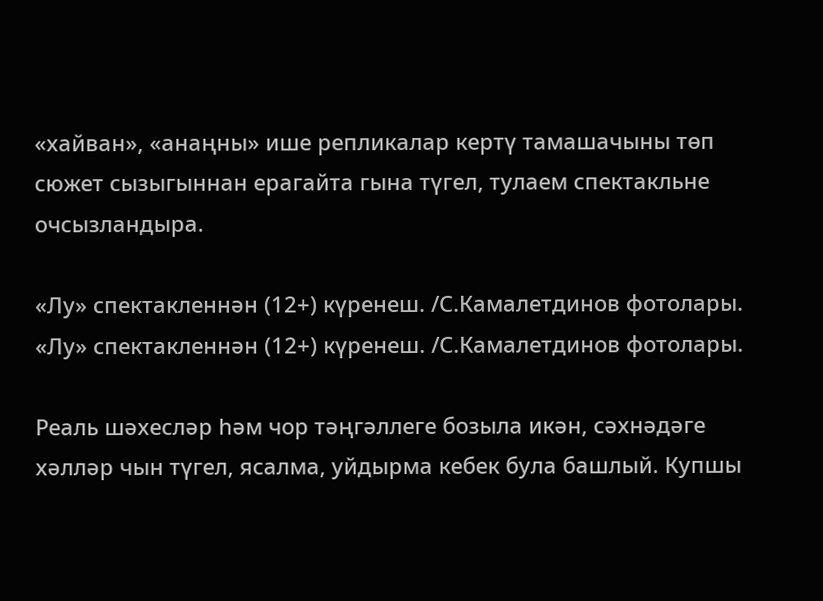«хайван», «анаңны» ише репликалар кертү тамашачыны төп сюжет сызыгыннан ерагайта гына түгел, тулаем спектакльне очсызландыра.

«Лу» спектакленнән (12+) күренеш. /С.Камалетдинов фотолары.
«Лу» спектакленнән (12+) күренеш. /С.Камалетдинов фотолары.

Реаль шәхесләр һәм чор тәңгәллеге бозыла икән, сәхнәдәге хәлләр чын түгел, ясалма, уйдырма кебек була башлый. Купшы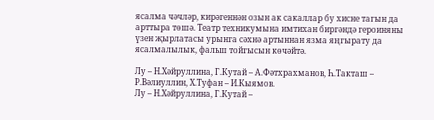ясалма чәчләр, кирәгеннән озын ак сакаллар бу хисне тагын да арттыра төшә. Театр техникумына имтихан биргәндә героиняны үзен җырлатасы урынга сәхнә артыннан язма яңгырату да ясалмалылык, фальш тойгысын көчәйтә.

Лу – Н.Хәйруллина, Г.Кутай – А.Фәтхрахманов, Һ.Такташ – Р.Вәлиуллин, Х.Туфан – И.Кыямов.
Лу – Н.Хәйруллина, Г.Кутай –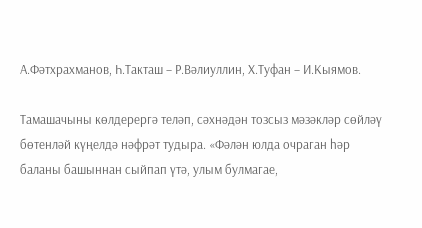А.Фәтхрахманов, Һ.Такташ – Р.Вәлиуллин, Х.Туфан – И.Кыямов.

Тамашачыны көлдерергә теләп, сәхнәдән тозсыз мәзәкләр сөйләү бөтенләй күңелдә нәфрәт тудыра. «Фәлән юлда очраган һәр баланы башыннан сыйпап үтә, улым булмагае,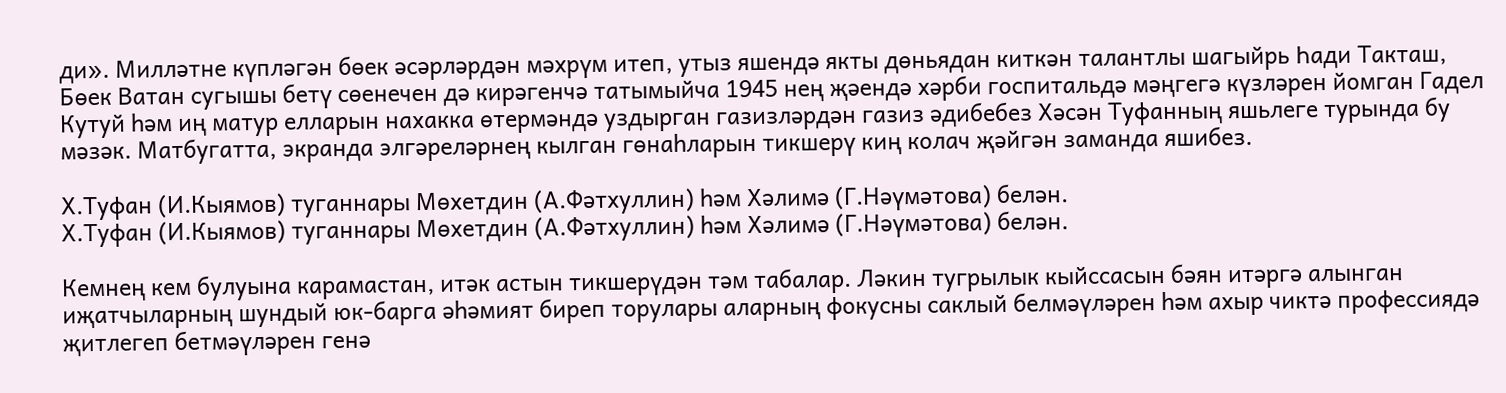ди». Милләтне күпләгән бөек әсәрләрдән мәхрүм итеп, утыз яшендә якты дөньядан киткән талантлы шагыйрь Һади Такташ, Бөек Ватан сугышы бетү сөенечен дә кирәгенчә татымыйча 1945 нең җәендә хәрби госпитальдә мәңгегә күзләрен йомган Гадел Кутуй һәм иң матур елларын нахакка өтермәндә уздырган газизләрдән газиз әдибебез Хәсән Туфанның яшьлеге турында бу мәзәк. Матбугатта, экранда элгәреләрнең кылган гөнаһларын тикшерү киң колач җәйгән заманда яшибез.

Х.Туфан (И.Кыямов) туганнары Мөхетдин (А.Фәтхуллин) һәм Хәлимә (Г.Нәүмәтова) белән.
Х.Туфан (И.Кыямов) туганнары Мөхетдин (А.Фәтхуллин) һәм Хәлимә (Г.Нәүмәтова) белән.

Кемнең кем булуына карамастан, итәк астын тикшерүдән тәм табалар. Ләкин тугрылык кыйссасын бәян итәргә алынган иҗатчыларның шундый юк-барга әһәмият биреп торулары аларның фокусны саклый белмәүләрен һәм ахыр чиктә профессиядә җитлегеп бетмәүләрен генә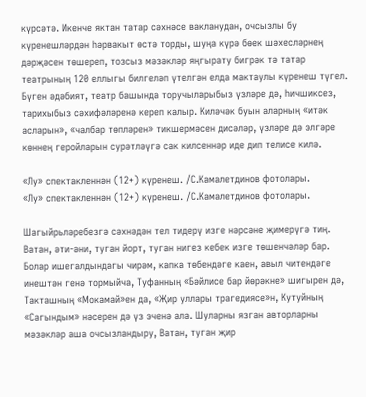күрсәтә. Икенче яктан татар сәхнәсе вакланудан, очсызлы бу күренешләрдән һәрвакыт өстә торды, шуңа күрә бөек шәхесләрнең дәрҗәсен төшереп, тозсыз мәзәкләр яңгырату бигрәк тә татар театрының 120 еллыгы билгеләп үтелгән елда мактаулы күренеш түгел. Бүген әдәбият, театр башында торучыларыбыз үзләре дә, һичшиксез, тарихыбыз сәхифәләренә кереп калыр. Киләчәк буын аларның «итәк асларын», «чалбар төпләрен» тикшермәсен дисәләр, үзләре дә элгәре көннең геройларын сурәтләүгә сак килсеннәр иде дип телисе килә.

«Лу» спектакленнән (12+) күренеш. /С.Камалетдинов фотолары.
«Лу» спектакленнән (12+) күренеш. /С.Камалетдинов фотолары.

Шагыйрьләребезгә сәхнәдән тел тидерү изге нәрсәне җимерүгә тиң. Ватан, әти-әни, туган йорт, туган нигез кебек изге төшенчәләр бар. Болар ишегалдындагы чирәм, капка төбендәге каен, авыл читендәге инештән генә тормыйча, Туфанның «Бәйлисе бар йөрәкне» шигырен дә, Такташның «Мокамай»ен да, «Җир уллары трагедиясе»н, Кутуйның «Сагындым» нәсерен дә үз эченә ала. Шуларны язган авторларны мәзәкләр аша очсызландыру, Ватан, туган җир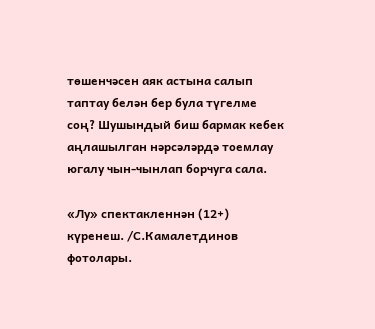төшенчәсен аяк астына салып таптау белән бер була түгелме соң? Шушындый биш бармак кебек аңлашылган нәрсәләрдә тоемлау югалу чын-чынлап борчуга сала.

«Лу» спектакленнән (12+) күренеш. /С.Камалетдинов фотолары.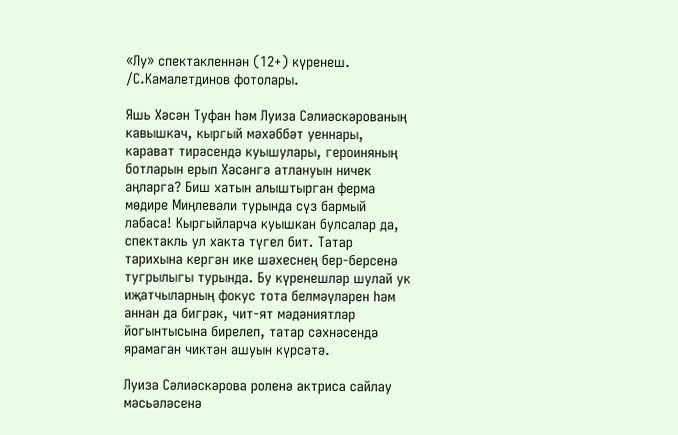«Лу» спектакленнән (12+) күренеш. /С.Камалетдинов фотолары.

Яшь Хәсән Туфан һәм Луиза Сәлиәскәрованың кавышкач, кыргый мәхәббәт уеннары, карават тирәсендә куышулары, героиняның ботларын ерып Хәсәнгә атлануын ничек аңларга? Биш хатын алыштырган ферма мөдире Миңлевәли турында сүз бармый лабаса! Кыргыйларча куышкан булсалар да, спектакль ул хакта түгел бит. Татар тарихына кергән ике шәхеснең бер-берсенә тугрылыгы турында. Бу күренешләр шулай ук иҗатчыларның фокус тота белмәүләрен һәм аннан да бигрәк, чит-ят мәдәниятләр йогынтысына бирелеп, татар сәхнәсендә ярамаган чиктән ашуын күрсәтә.

Луиза Сәлиәскәрова роленә актриса сайлау мәсьәләсенә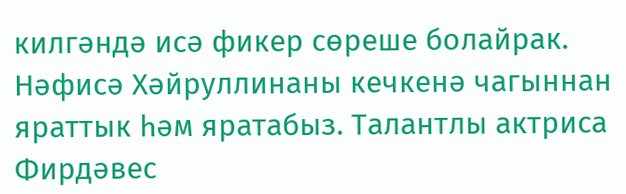килгәндә исә фикер сөреше болайрак. Нәфисә Хәйруллинаны кечкенә чагыннан яраттык һәм яратабыз. Талантлы актриса Фирдәвес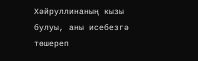Хәйруллинаның кызы булуы, аны исебезгә төшереп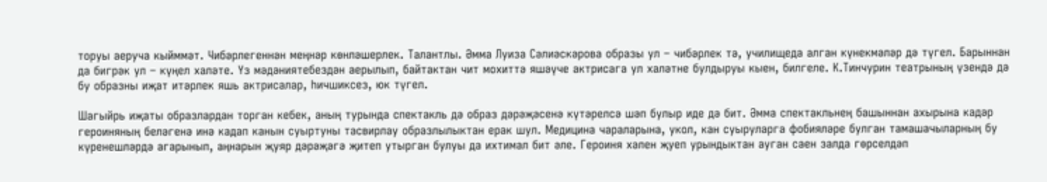торуы аеруча кыйммәт. Чибәрлегеннән меңнәр көнләшерлек. Талантлы. Әмма Луиза Сәлиәскәрова образы ул – чибәрлек тә, училищеда алган күнекмәләр дә түгел. Барыннан да бигрәк ул – күңел халәте. Үз мәдәниятебездән аерылып, байтактан чит мохиттә яшәүче актрисага ул халәтне булдыруы кыен, билгеле. К.Тинчурин театрының үзендә дә бу образны иҗат итәрлек яшь актрисалар, һичшиксез, юк түгел.

Шагыйрь иҗаты образлардан торган кебек, аның турында спектакль дә образ дәрәҗәсенә күтәрелсә шәп булыр иде дә бит. Әмма спектакльнең башыннан ахырына кадәр героиняның беләгенә инә кадап канын суыртуны тасвирлау образлылыктан ерак шул. Медицина чараларына, укол, кан суыруларга фобияләре булган тамашачыларның бу күренешләрдә агарынып, аңнарын җуяр дәрәҗәгә җитеп утырган булуы да ихтимал бит әле. Героиня хәлен җуеп урындыктан ауган саен залда гөрселдәп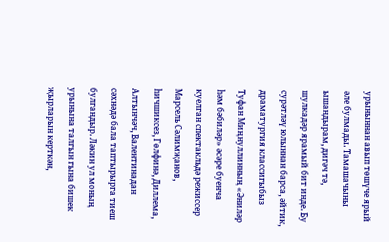урыныннан авып төшүче ярый әле булмады. Тамашачыны ышандырам, дигәч тә, шулкадәр ярамый бит инде. Бу сурәтләү юлыннан барса, әйтик, драматургия классигыбыз Туфан Миңнуллинның «Әниләр һәм бәбиләр» әсәре буенча куелган спектакльдә режиссер Марсель Сәлимҗанов, һичшиксез, Гөлфинә, Диллема, Алтынчәч, Валентинадан сәхнәдә бала таптырырга тиеш булгандыр. Ләкин ул моның урынына талгын гына бишек җырларын керткән,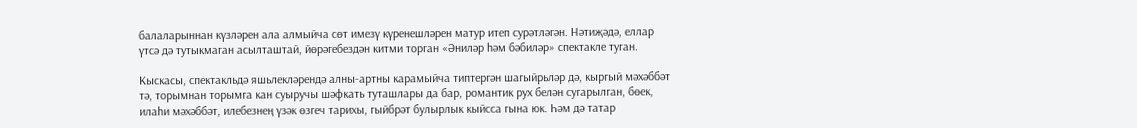балаларыннан күзләрен ала алмыйча сөт имезү күренешләрен матур итеп сурәтләгән. Нәтиҗәдә, еллар үтсә дә тутыкмаган асылташтай, йөрәгебездән китми торган «Әниләр һәм бәбиләр» спектакле туган.

Кыскасы, спектакльдә яшьлекләрендә алны-артны карамыйча типтергән шагыйрьләр дә, кыргый мәхәббәт тә, торымнан торымга кан суыручы шәфкать туташлары да бар, романтик рух белән сугарылган, бөек, илаһи мәхәббәт, илебезнең үзәк өзгеч тарихы, гыйбрәт булырлык кыйсса гына юк. Һәм дә татар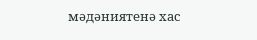мәдәниятенә хас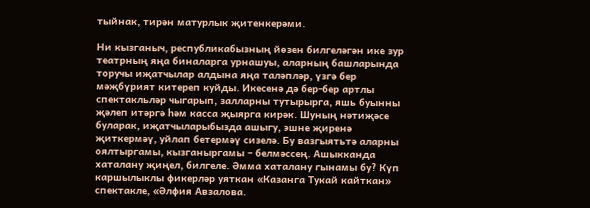тыйнак, тирән матурлык җитенкерәми.

Ни кызганыч, республикабызның йөзен билгеләгән ике зур театрның яңа биналарга урнашуы, аларның башларында торучы иҗатчылар алдына яңа таләпләр, үзгә бер мәҗбүрият китереп куйды. Икесенә дә бер-бер артлы спектакльләр чыгарып, залларны тутырырга, яшь буынны җәлеп итәргә һәм касса җыярга кирәк. Шуның нәтиҗәсе буларак, иҗатчыларыбызда ашыгу, эшне җиренә җиткермәү, уйлап бетермәү сизелә. Бу вазгыятьтә аларны оялтыргамы, кызганыргамы – белмәссең. Ашыкканда хаталану җиңел, билгеле. Әмма хаталану гынамы бу? Күп каршылыклы фикерләр уяткан «Казанга Тукай кайткан» спектакле, «Әлфия Авзалова.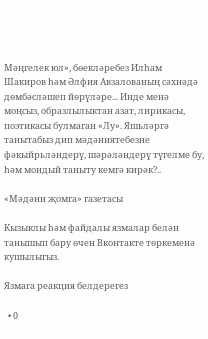Мәңгелек юл», бөекләребез Илһам Шакиров һәм Әлфия Авзалованың сәхнәдә дөмбәсләшеп йөрүләре... Инде менә моңсыз, образлылыктан азат, лирикасы, поэтикасы булмаган «Лу». Яшьләргә танытабыз дип мәдәниятебезне фәкыйрьләндерү, шәрәләндерү түгелме бу, һәм мондый таныту кемгә кирәк?..

«Мәдәни җомга» газетасы

Кызыклы һәм файдалы язмалар белән танышып бару өчен Вконтакте төркеменә кушылыгыз.

Язмага реакция белдерегез

  • 0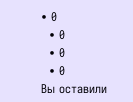• 0
  • 0
  • 0
  • 0
Вы оставили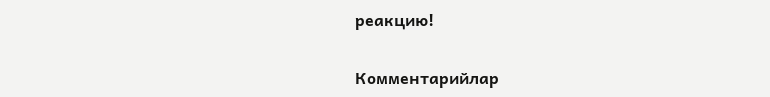реакцию!

Комментарийлар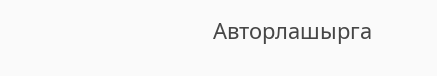Авторлашырга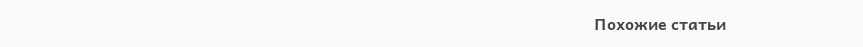Похожие статьи